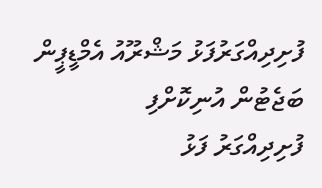ފުށިދިއްގަރުފަޅު މަޝްރޫއު އެމްޑީޕީން ބަޖެޓުން އުނިކޮށްފި
ފުށިދިއްގަރު ފަޅު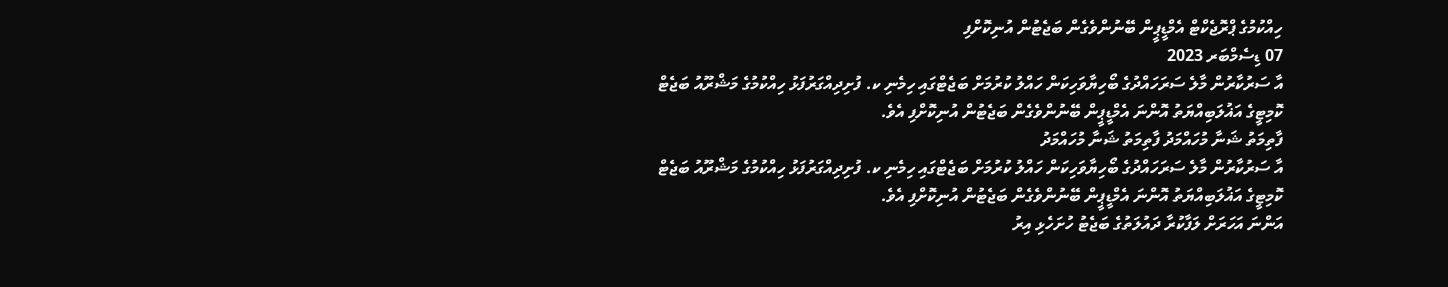ހިއްކުމުގެ ޕްރޮޖެކްޓް އެމްޑީޕީން ބޭނުންވެގެން ބަޖެޓުން އުނިކޮށްފި
07 ޑިސެމްބަރ 2023
އާ ސަރުކާރުން މާލެ ސަރަހައްދުގެ ބޯހިޔާވަހިކަން ހައްލު ކުރުމަށް ބަޖެޓްގައި ހިމެނި ކ. ފުށިދިއްގަރުފަޅު ހިއްކުމުގެ މަޝްރޫއު ބަޖެޓް ކޮމިޓީގެ އަޣުލަބިއްޔަތު އޮންނަ އެމްޑީޕީން ބޭނުންވެގެން ބަޖެޓުން އުނިކޮށްފި އެވެ.
ފާތިމަތު ޝަނާ މުހައްމަދު ފާތިމަތު ޝަނާ މުހައްމަދު
އާ ސަރުކާރުން މާލެ ސަރަހައްދުގެ ބޯހިޔާވަހިކަން ހައްލު ކުރުމަށް ބަޖެޓްގައި ހިމެނި ކ. ފުށިދިއްގަރުފަޅު ހިއްކުމުގެ މަޝްރޫއު ބަޖެޓް ކޮމިޓީގެ އަޣުލަބިއްޔަތު އޮންނަ އެމްޑީޕީން ބޭނުންވެގެން ބަޖެޓުން އުނިކޮށްފި އެވެ.
އަންނަ އަހަރަށް ލަފާކުރާ ދައުލަތުގެ ބަޖެޓު ހުށަހެޅި އިރު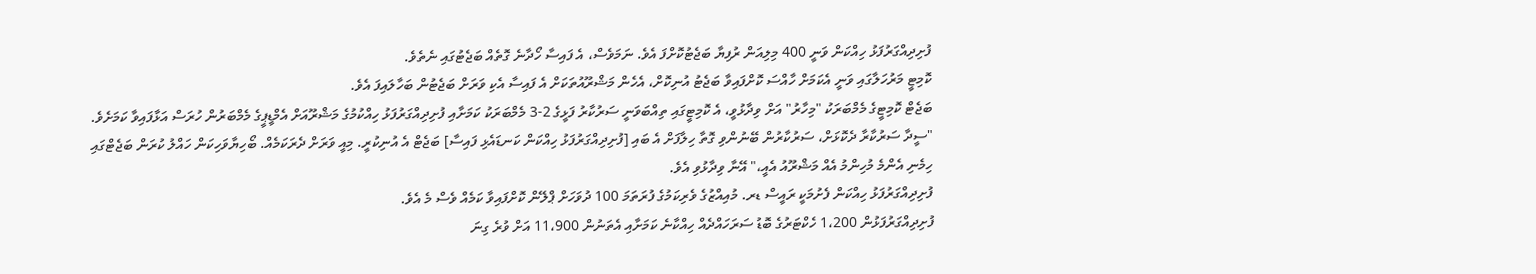ފުށިދިއްގަރުފަޅު ހިއްކަން ވަނީ 400 މިލިއަން ރުފިޔާ ބަޖެޓުކޮށްފަ އެވެ. ނަމަވެސް، އެ ފައިސާ ހޯދާނެ ގޮތެއް ބަޖެޓުގައި ނެތެވެ.
ކޮމިޓީ މަރުހަލާގައި ވަނީ އެކަމަށް ހާއްސަ ކޮށްފައިވާ ބަޖެޓު އުނިކޮށް، އެހެން މަޝްރޫއުތަކަށް އެ ފައިސާ އެކި ވަރަށް ބަޖެޓުން ބަހާލައިފަ އެވެ.
ބަޖެޓް ކޮމިޓީގެ މެމްބަރަކު "މިހާރު" އަށް ވިދާޅުވީ، އެ ކޮމިޓީގައި ތިއްބަވަނީ ސަރުކާރު ފަޅީގެ 2-3 މެމްބަރަކު ކަމަށާއި ފުށިދިއްގަރުފަޅު ހިއްކުމުގެ މަޝްރޫއަށް އެމްޑީޕީގެ މެމްބަރުން ހުރަސް އަޅާފައިވާ ކަމަށެވެ.
"ސީދާ ސަރުކާރާ ދެކޮޅަށް، ސަރުކާރުން ބޭނުންވި ގޮތާ ހިލާފަށް އެ ބައި [ފުށިދިއްގަރުފަޅު ހިއްކަން ކަނޑައެޅި ފައިސާ] ބަޖެޓް އެ އުނިކުރީ. މިއީ ވަރަށް ދެރަކަމެއް. ބޯހިޔާވަހިކަން ހައްލު ކުރަން ބަޖެޓްގައި ހިމެނި އެންމެ މުހިންމު އެއް މަޝްރޫއު އެއީ،" އޭނާ ވިދާޅުވި އެވެ.
ފުށިދިއްގަރުފަޅު ހިއްކަން ފެށުމަކީ ރައީސް ޑރ. މުއިއްޒުގެ ވެރިކަމުގެ ފުރަތަމަ 100 ދުވަހަށް ޕްލޭން ކޮށްފައިވާ ކަމެއް ވެސް މެ އެވެ.
ފުށިދިއްގަރުފަޅުން 1،200 ހެކްޓަރުގެ ބޮޑު ސަރަހައްދެއް ހިއްކާނެ ކަމަށާއި އެތަނުން 11،900 އަށް ވުރެ ގިނަ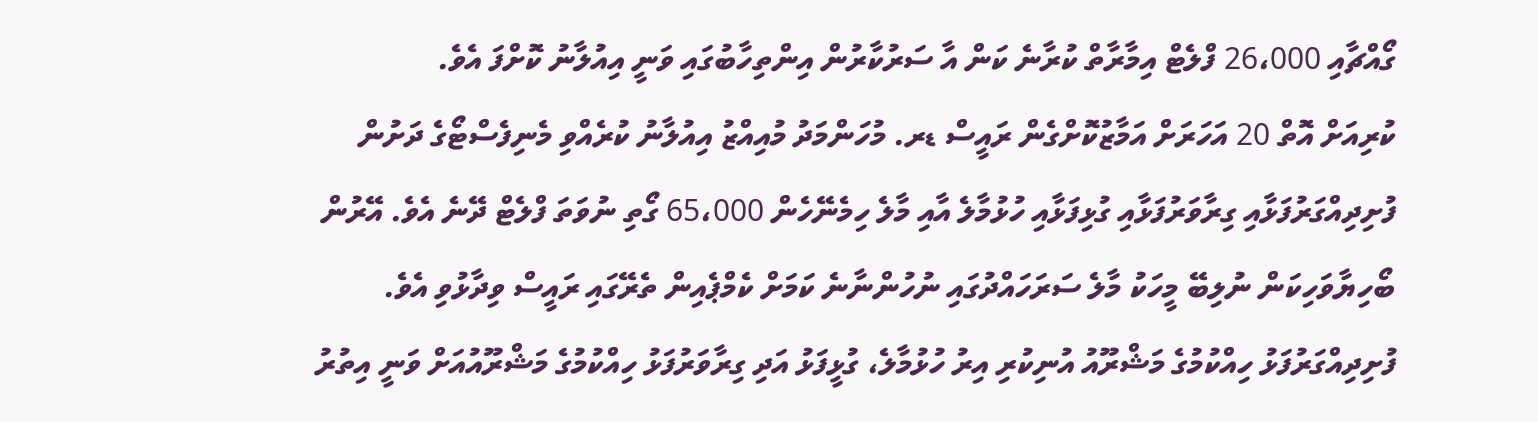ގޯއްޗާއި 26،000 ފްލެޓް އިމާރާތް ކުރާނެ ކަން އާ ސަރުކާރުން އިންތިހާބުގައި ވަނީ އިއުލާނު ކޮށްފަ އެވެ.
ކުރިއަށް އޮތް 20 އަހަރަށް އަމާޒުކޮށްގެން ރައީސް ޑރ. މުހަންމަދު މުއިއްޒު އިއުލާނު ކުރެއްވި މެނިފެސްޓޯގެ ދަށުން ފުށިދިއްގަރުފަޅާއި ގިރާވަރުފަޅާއި ގުޅިފަޅާއި ހުޅުމާލެ އާއި މާލެ ހިމެނޭހެން 65،000 ގޯތި ނުވަތަ ފްލެޓް ދޭނެ އެވެ. އޭރުން ބޯހިޔާވަހިކަން ނުލިބޭ މީހަކު މާލެ ސަރަހައްދުގައި ނުހުންނާނެ ކަމަށް ކެމްޕެއިން ތެރޭގައި ރައީސް ވިދާޅުވި އެވެ.
ފުށިދިއްގަރުފަޅު ހިއްކުމުގެ މަޝްރޫއު އުނިކުރި އިރު ހުޅުމާލެ، ގުޅީފަޅު އަދި ގިރާވަރުފަޅު ހިއްކުމުގެ މަޝްރޫއުއަށް ވަނީ އިތުރު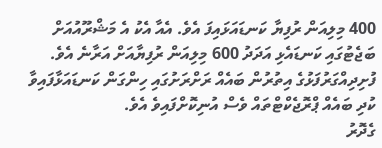400 މިލިއަން ރުފިޔާ ކަނޑައަޅައިފަ އެވެ. އެއާ އެކު އެ މަޝްރޫއުއަށް ބަޖެޓުގައި ކަނޑައެޅި އަދަދު 600 މިލިއަން ރުފިޔާއަށް އަރާނެ އެވެ.
ފުށިދިއްގަރުފަޅުގެ އިތުރުން ބައެއް ރަށްރަށުގައި ހިންގަން ކަނޑައަޅާފައިވާ ކުދި ބައެއް ޕްރޮޖެކްޓްތައް ވެސް އުނިކޮށްފައިވެ އެވެ.
ގެދޮރު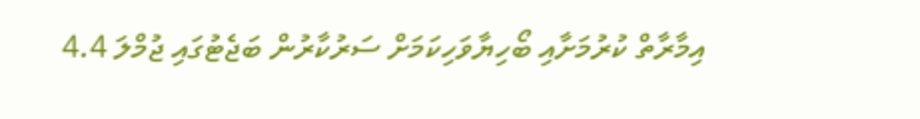އިމާރާތް ކުރުމަށާއި ބޯހިޔާވަހިކަމަށް ސަރުކާރުން ބަޖެޓުގައި ޖުމްލަ 4.4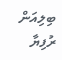ބިލިއަން ރުފިޔާ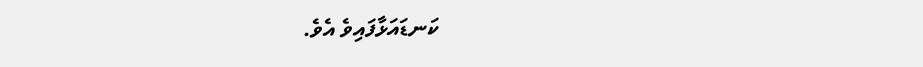ކަނޑައަޅާފައިވެ އެވެ.